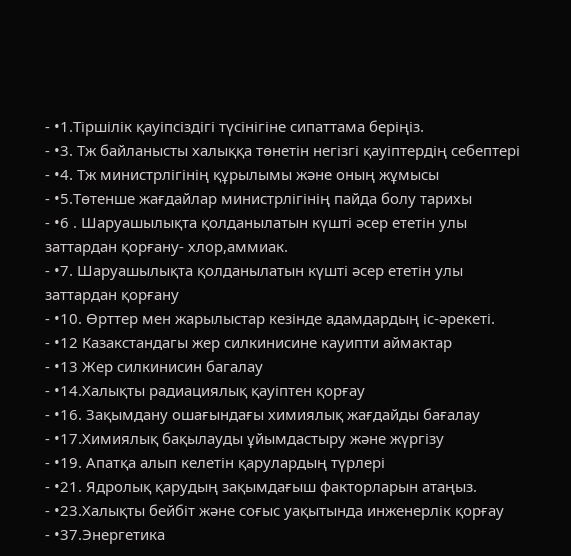- •1.Тіршілік қауіпсіздігі түсінігіне сипаттама беріңіз.
- •3. Тж байланысты халыққа төнетін негізгі қауіптердің себептері
- •4. Тж министрлігінің құрылымы және оның жұмысы
- •5.Төтенше жағдайлар министрлігінің пайда болу тарихы
- •6 . Шаруашылықта қолданылатын күшті әсер ететін улы заттардан қорғану- хлор,аммиак.
- •7. Шаруашылықта қолданылатын күшті әсер ететін улы заттардан қорғану
- •10. Өрттер мен жарылыстар кезінде адамдардың іс-әрекеті.
- •12 Казакстандагы жер силкинисине кауипти аймактар
- •13 Жер силкинисин багалау
- •14.Халықты радиациялық қауіптен қорғау
- •16. Зақымдану ошағындағы химиялық жағдайды бағалау
- •17.Химиялық бақылауды ұйымдастыру және жүргізу
- •19. Апатқа алып келетін қарулардың түрлері
- •21. Ядролық қарудың зақымдағыш факторларын атаңыз.
- •23.Халықты бейбіт және соғыс уақытында инженерлік қорғау
- •37.Энергетика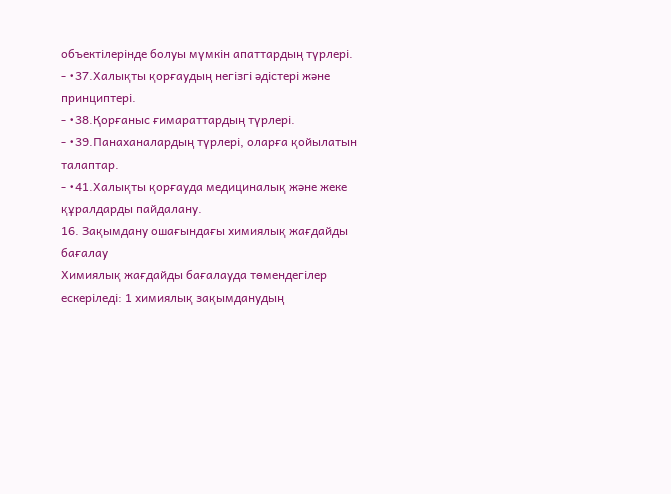объектілерінде болуы мүмкін апаттардың түрлері.
- •37.Халықты қорғаудың негізгі әдістері және принциптері.
- •38.Қорғаныс ғимараттардың түрлері.
- •39.Панаханалардың түрлері, оларға қойылатын талаптар.
- •41.Халықты қорғауда медициналық және жеке құралдарды пайдалану.
16. Зақымдану ошағындағы химиялық жағдайды бағалау
Химиялық жағдайды бағалауда төмендегілер ескеріледі: 1 химиялық зақымданудың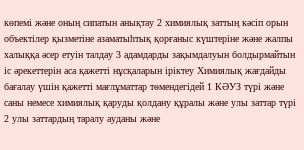көпемі және оның сипатын анықтау 2 химиялық заттың кәсіп орын объектілер қызметіне азаматыһтық қорғаныс күштеріне және жалпы халыққа әсер етуін талдау 3 адамдарды зақымдалуын болдырмайтын іс әрекеттерін аса қажетті нұсқаларын іріктеу Химиялық жағдайды бағалау үшін қажетті мағлұматтар төмендегідей 1 КӘУЗ түрі және саны немесе химиялық қаруды қолдану құралы және улы заттар түрі 2 улы заттардың таралу ауданы және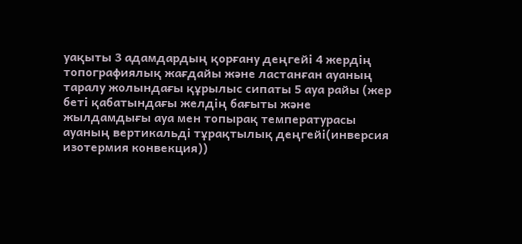уақыты 3 адамдардың қорғану деңгейі 4 жердің топографиялық жағдайы және ластанған ауаның таралу жолындағы құрылыс сипаты 5 ауа райы (жер беті қабатындағы желдің бағыты және жылдамдығы ауа мен топырақ температурасы ауаның вертикальді тұрақтылық деңгейі(инверсия изотермия конвекция))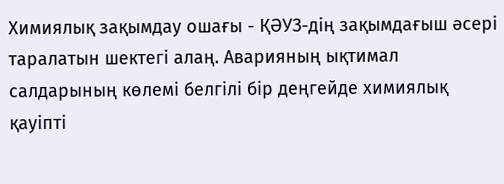Химиялық зақымдау ошағы - ҚӘУЗ-дің зақымдағыш әсері таралатын шектегі алаң. Аварияның ықтимал салдарының көлемі белгілі бір деңгейде химиялық қауіпті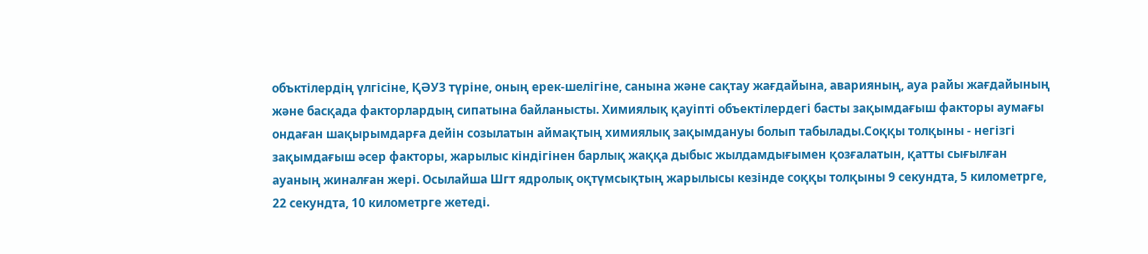объктілердің үлгісіне, ҚӘУЗ түріне, оның ерек-шелігіне, санына және сақтау жағдайына, аварияның, ауа райы жағдайының және басқада факторлардың сипатына байланысты. Химиялық қауіпті объектілердегі басты зақымдағыш факторы аумағы ондаған шақырымдарға дейін созылатын аймақтың химиялық зақымдануы болып табылады.Соққы толқыны - негізгі зақымдағыш әсер факторы, жарылыс кіндігінен барлық жаққа дыбыс жылдамдығымен қозғалатын, қатты сығылған ауаның жиналған жері. Осылайша Шгт ядролық оқтүмсықтың жарылысы кезінде соққы толқыны 9 секундта, 5 километрге, 22 секундта, 10 километрге жетеді.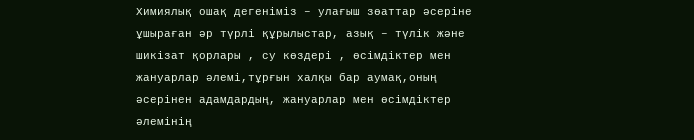Химиялық ошақ дегеніміз – улағыш зөаттар әсеріне ұшыраған әр түрлі құрылыстар, азық – түлік және шикізат қорлары , су көздері , өсімдіктер мен жануарлар әлемі,тұрғын халқы бар аумақ,оның әсерінен адамдардың, жануарлар мен өсімдіктер әлемінің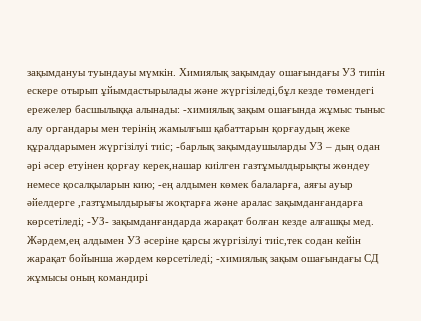зақымдануы туындауы мүмкін. Химиялық зақымдау ошағындағы УЗ типін ескере отырып ұйымдастырылады және жүргізіледі,бұл кезде төмендегі ережелер басшылыққа алынады: -химиялық зақым ошағында жұмыс тыныс алу органдары мен терінің жамылғыш қабаттарын қорғаудың жеке құралдарымен жүргізілуі тиіс; -барлық зақымдаушыларды УЗ – дың одан әрі әсер етуінен қорғау керек,нашар киілген газтұмылдырықты жөндеу немесе қосалқыларын кию; -ең алдымен көмек балаларға, аяғы ауыр әйелдерге ,газтұмылдырығы жоқтарға және аралас зақымданғандарға көрсетіледі; -УЗ- зақымданғандарда жарақат болған кезде алғашқы мед. Жәрдем,ең алдымен УЗ әсеріне қарсы жүргізілуі тиіс,тек содан кейін жарақат бойынша жәрдем көрсетіледі; -химиялық зақым ошағындағы СД жұмысы оның командирі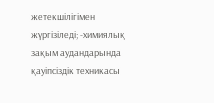жетекшілігімен жүргізіледі; -химиялық зақым аудандарында қауіпсіздік техникасы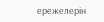ережелерін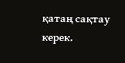қатаң сақтау керек.